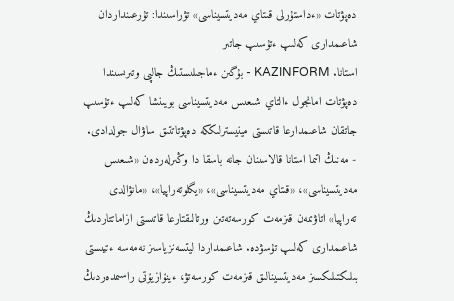دەپۋتات «ءداستۇرلى قىتاي مەديتسيناسى» تۋراسىندا: تۇرعىنداردان شاعىمدارى كەلىپ ءتۇسىپ جاتىر
استانا. KAZINFORM - بۇگىن ءماجىلىستىڭ جالپى وتىرىسىندا دەپۋتات امانجول ءالتاي شىعىس مەديتسيناسى بويىنشا كەلىپ ءتۇسىپ جاتقان شاعىمدارعا قاتىستى مينيسترلىككە دەپۋتاتتىق ساۋال جولدادى.
- مەنىڭ اتىما استانا قالاسىنان جانە باسقا دا وڭىرلەردەن «شىعىس مەديتسيناسى»، «قىتاي مەديتسيناسى»، «يگلوتەراپيا»، «مانۋالدى تەراپيا» اتاۋىمەن قىزمەت كورسەتەتىن ورتالىقتارعا قاتىستى ازاماتتاردىڭ شاعىمدارى كەلىپ تۇسۋدە. شاعىمداردا ليتسەنزياسىز نەمەسە ءتيىستى بىلىكتىلىكسىز مەديتسينالىق قىزمەت كورسەتۋ، ءينۆازيۆتى راسىمدەردىڭ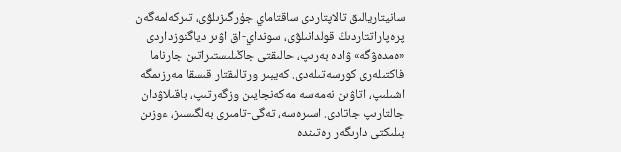سانيتاريالىق تالاپتاردى ساقتاماي جۇرگىزىلۋى، تىركەلمەگەن پرەپاراتتاردىڭ قولدانىلۋى، سونداي-اق اۋىر دياگنوزداردى «ەمدەۋگە» ۋادە بەرىپ، حالىقتى جاڭىلىستىراتىن جارناما فاكتىلەرى كورسەتىلەدى. كەيبىر ورتالىقتار قىسقا مەرزىمگە اشىلىپ، اتاۋىن نەمەسە مەكەنجايىن وزگەرتىپ، باقىلاۋدان جالتارىپ جاتادى. اسىرەسە، تەگى-تامىرى بەلگىسىز، ءوزىن بىلىكتى دارىگەر رەتىندە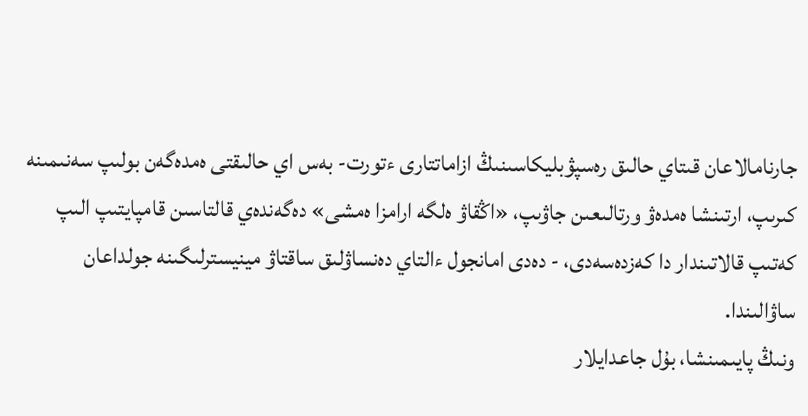جارنامالاعان قىتاي حالىق رەسپۋبليكاسىنىڭ ازاماتتارى ءتورت- بەس اي حالىقتى ەمدەگەن بولىپ سەنىمىنە كىرىپ، ارتىنشا ەمدەۋ ورتالىعىن جاۋىپ، «اڭقاۋ ەلگە ارامزا ەمشى» دەگەندەي قالتاسىن قامپايتىپ الىپ كەتىپ قالاتىندار دا كەزدەسەدى، - دەدى امانجول ءالتاي دەنساۋلىق ساقتاۋ مينيسترلىگىنە جولداعان ساۋالىندا.
ونىڭ پايىمىنشا، بۇل جاعدايلار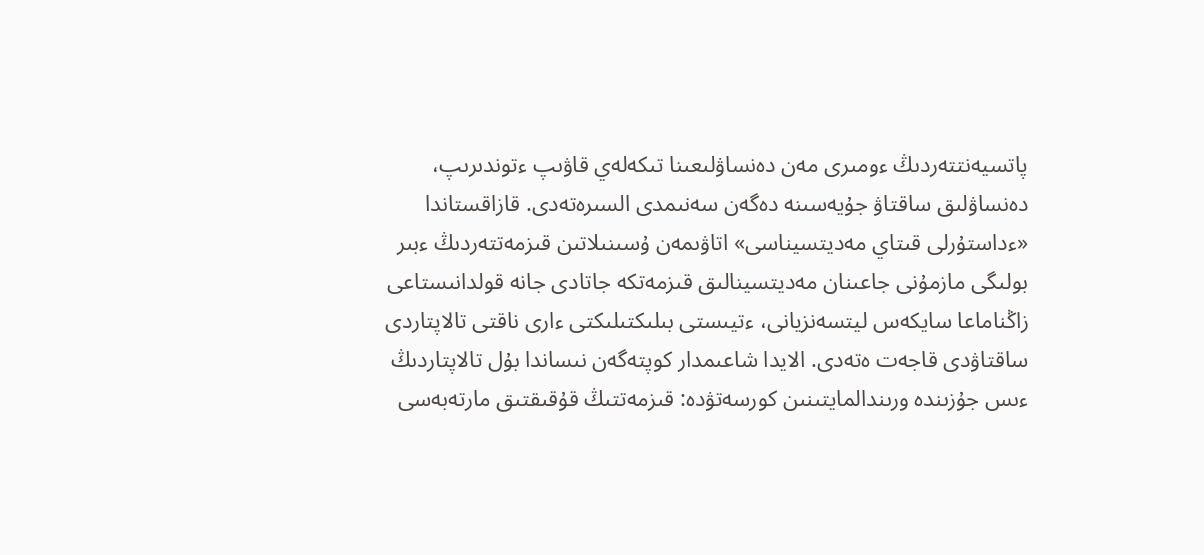پاتسيەنتتەردىڭ ءومىرى مەن دەنساۋلىعىنا تىكەلەي قاۋىپ ءتوندىرىپ، دەنساۋلىق ساقتاۋ جۇيەسىنە دەگەن سەنىمدى السىرەتەدى. قازاقستاندا «ءداستۇرلى قىتاي مەديتسيناسى» اتاۋىمەن ۇسىنىلاتىن قىزمەتتەردىڭ ءبىر بولىگى مازمۇنى جاعىنان مەديتسينالىق قىزمەتكە جاتادى جانە قولدانىستاعى زاڭناماعا سايكەس ليتسەنزيانى، ءتيىستى بىلىكتىلىكتى ءارى ناقتى تالاپتاردى ساقتاۋدى قاجەت ەتەدى. الايدا شاعىمدار كوپتەگەن نىساندا بۇل تالاپتاردىڭ ءىس جۇزىندە ورىندالمايتىنىن كورسەتۋدە: قىزمەتتىڭ قۇقىقتىق مارتەبەسى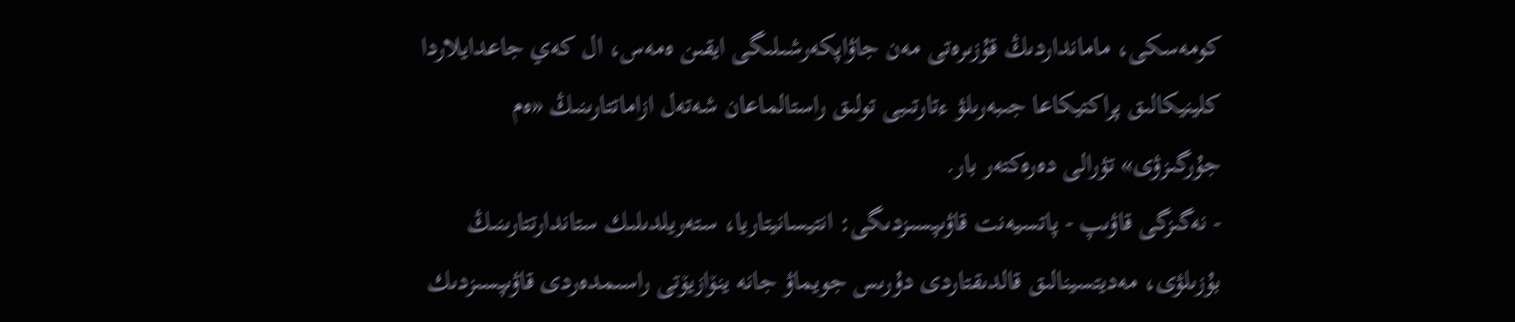كومەسكى، مامانداردىڭ قۇزىرەتى مەن جاۋاپكەرشىلىگى ايقىن ەمەس، ال كەي جاعدايلاردا كلينيكالىق پراكتيكاعا جىبەرىلۋ ءتارتىبى تولىق راستالماعان شەتەل ازاماتتارىنىڭ «ەم جۇرگىزۋى» تۋرالى دەرەكتەر بار.
- نەگىزگى قاۋىپ - پاتسيەنت قاۋىپسىزدىگى: انتيسانيتاريا، ستەريلدىلىك ستاندارتتارىنىڭ بۇزىلۋى، مەديتسينالىق قالدىقتاردى دۇرىس جويماۋ جانە ينۆازيۆتى راسىمدەردى قاۋىپسىزدىك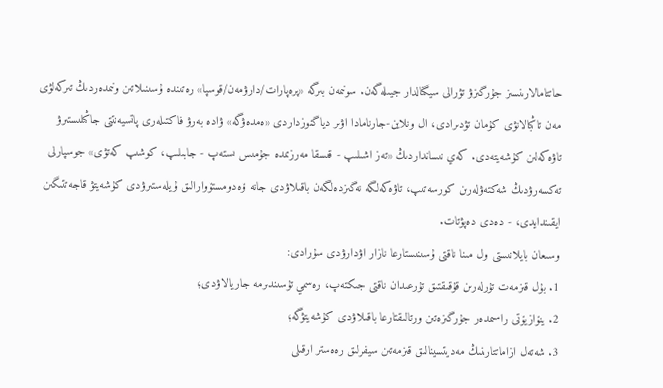حاتتامالارىنسىز جۇرگىزۋ تۋرالى سيگنالدار جيىلەگەن. سونىمەن بىرگە «پرەپارات/دارۋمەن/قوسپا» رەتىندە ۇسىنىلاتىن ونىمدەردىڭ تىركەلۋى مەن تاڭبالانۋى كۇمان تۋدىرادى، ال ونلاين-جارنامادا اۋىر دياگنوزداردى «ەمدەۋگە» ۋادە بەرۋ فاكتىلەرى پاتسيەنتتى جاڭىلىستىرۋ تاۋەكەلىن كۇشەيتەدى. كەي نىسانداردىڭ «تەز اشىلىپ - قىسقا مەرزىمدە جۇمىس ىستەپ - جابىلىپ، كوشىپ كەتۋى» جوسپارلى تەكسەرۋدىڭ شەكتەۋلەرىن كورسەتىپ، تاۋەكەلگە نەگىزدەلگەن باقىلاۋدى جانە ۆەدومستۆوارالىق ۇيلەستىرۋدى كۇشەيتۋ قاجەتتىگىن ايقىندايدى، - دەدى دەپۋتات.
وسىعان بايلانىستى ول مىنا ناقتى ۇسىنىستارعا نازار اۋدارۋدى سۇرادى:
1. بۇل قىزمەت تۇرلەرىن قۇقىقتىق تۇرعىدان ناقتى جىكتەپ، رەسمي تۇسىندىرمە جاريالاۋدى؛
2. ينۆازيۆتى راسىمدەر جۇرگىزەتىن ورتالىقتارعا باقىلاۋدى كۇشەيتۋگە؛
3. شەتەل ازاماتتارىنىڭ مەديتسينالىق قىزمەتىن سيفرلىق رەەستر ارقىلى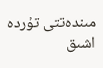مىندەتتى تۇردە اشىق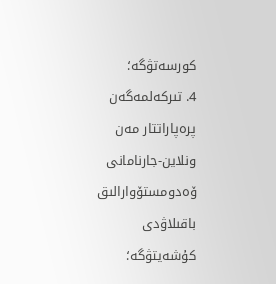كورسەتۋگە؛
4. تىركەلمەگەن پرەپاراتتار مەن ونلاين-جارنامانى ۆەدومستۆوارالىق باقىلاۋدى كۇشەيتۋگە؛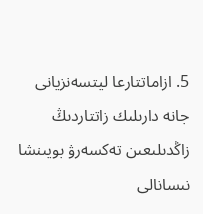5. ازاماتتارعا ليتسەنزيانى جانە دارىلىك زاتتاردىڭ زاڭدىلىعىن تەكسەرۋ بويىنشا نىسانالى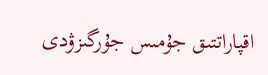اقپاراتتىق جۇمىس جۇرگىزۋدى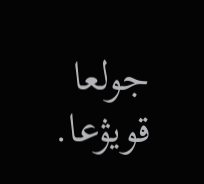جولعا قويۋعا.